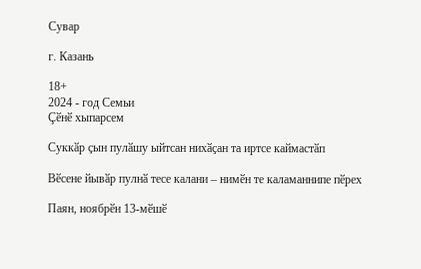Сувар

г. Казань

18+
2024 - год Семьи
Çӗнӗ хыпарсем

Суккӑр ҫын пулӑшу ыйтсан нихӑҫан та иртсе каймастӑп

Вӗсене йывӑр пулнӑ тесе калани – нимӗн те каламаннипе пӗрех

Паян, ноябрӗн 13-мӗшӗ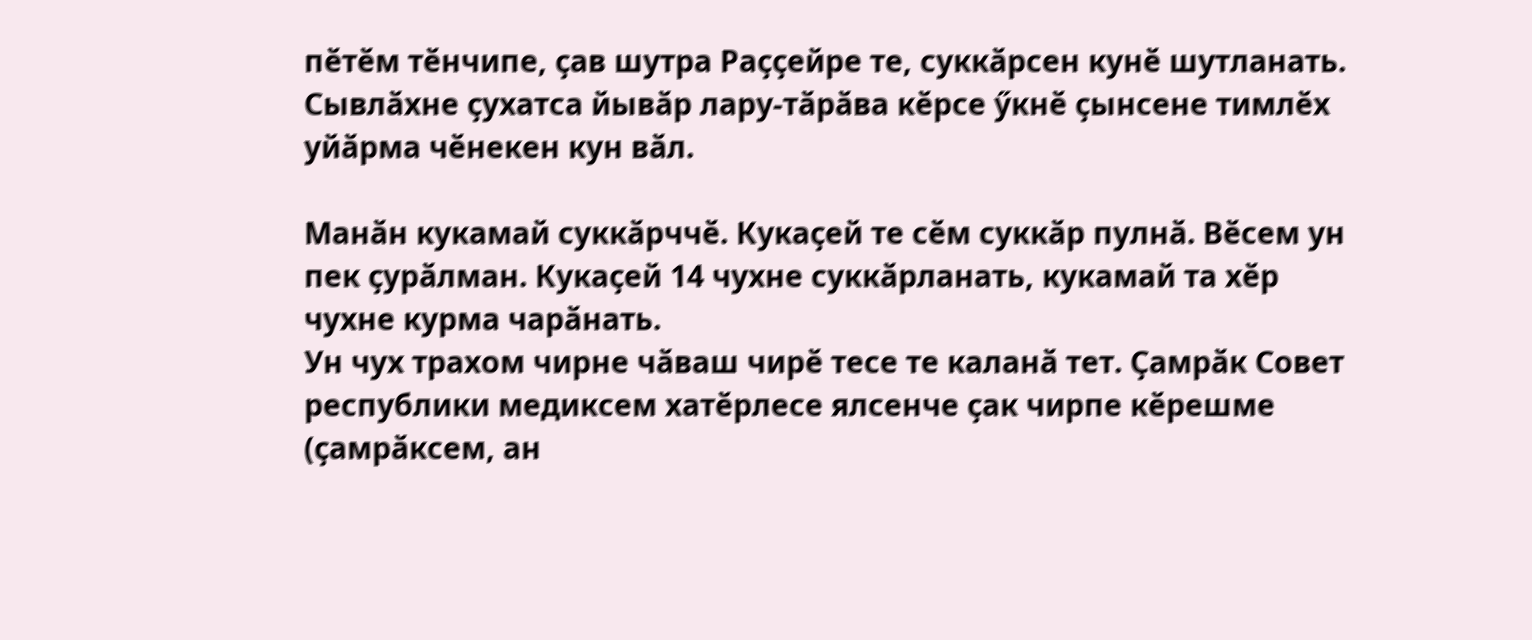пӗтӗм тӗнчипе, ҫав шутра Раҫҫейре те, суккӑрсен кунӗ шутланать. Сывлӑхне ҫухатса йывӑр лару-тӑрӑва кӗрсе ӳкнӗ ҫынсене тимлӗх уйӑрма чӗнекен кун вӑл.

Манӑн кукамай суккӑрччӗ. Кукаҫей те сӗм суккӑр пулнӑ. Вӗсем ун пек ҫурӑлман. Кукаҫей 14 чухне суккӑрланать, кукамай та хӗр чухне курма чарӑнать.
Ун чух трахом чирне чӑваш чирӗ тесе те каланӑ тет. Ҫамрӑк Совет республики медиксем хатӗрлесе ялсенче ҫак чирпе кӗрешме (ҫамрӑксем, ан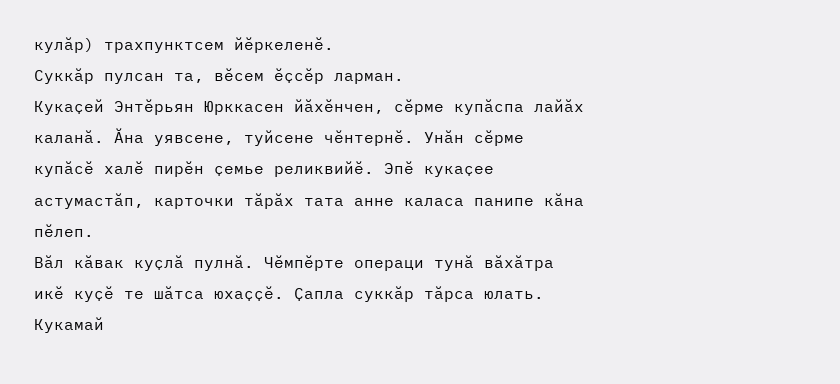кулӑр) трахпунктсем йӗркеленӗ.
Суккӑр пулсан та, вӗсем ӗҫсӗр ларман.
Кукаҫей Энтӗрьян Юрккасен йӑхӗнчен, сӗрме купӑспа лайӑх каланӑ. Ӑна уявсене, туйсене чӗнтернӗ. Унӑн сӗрме купӑсӗ халӗ пирӗн ҫемье реликвийӗ. Эпӗ кукаҫее астумастӑп, карточки тӑрӑх тата анне каласа панипе кӑна пӗлеп.
Вӑл кӑвак куҫлӑ пулнӑ. Чӗмпӗрте операци тунӑ вӑхӑтра икӗ куҫӗ те шӑтса юхаҫҫӗ. Ҫапла суккӑр тӑрса юлать.
Кукамай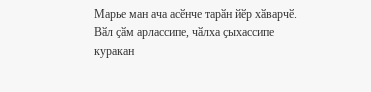Марье ман ача асӗнче тарӑн йӗр хӑварчӗ. Вӑл ҫӑм арлассипе, чӑлха ҫыхассипе куракан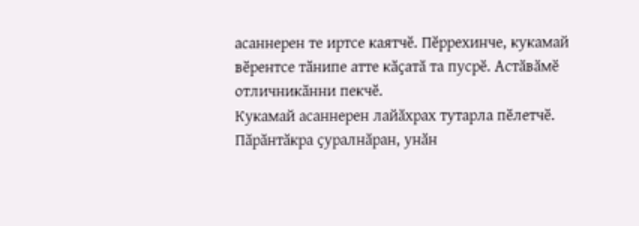асаннерен те иртсе каятчӗ. Пӗррехинче, кукамай вӗрентсе тӑнипе атте кӑҫатӑ та пусрӗ. Астӑвӑмӗ отличникӑнни пекчӗ.
Кукамай асаннерен лайӑхрах тутарла пӗлетчӗ. Пӑрӑнтӑкра ҫуралнӑран, унӑн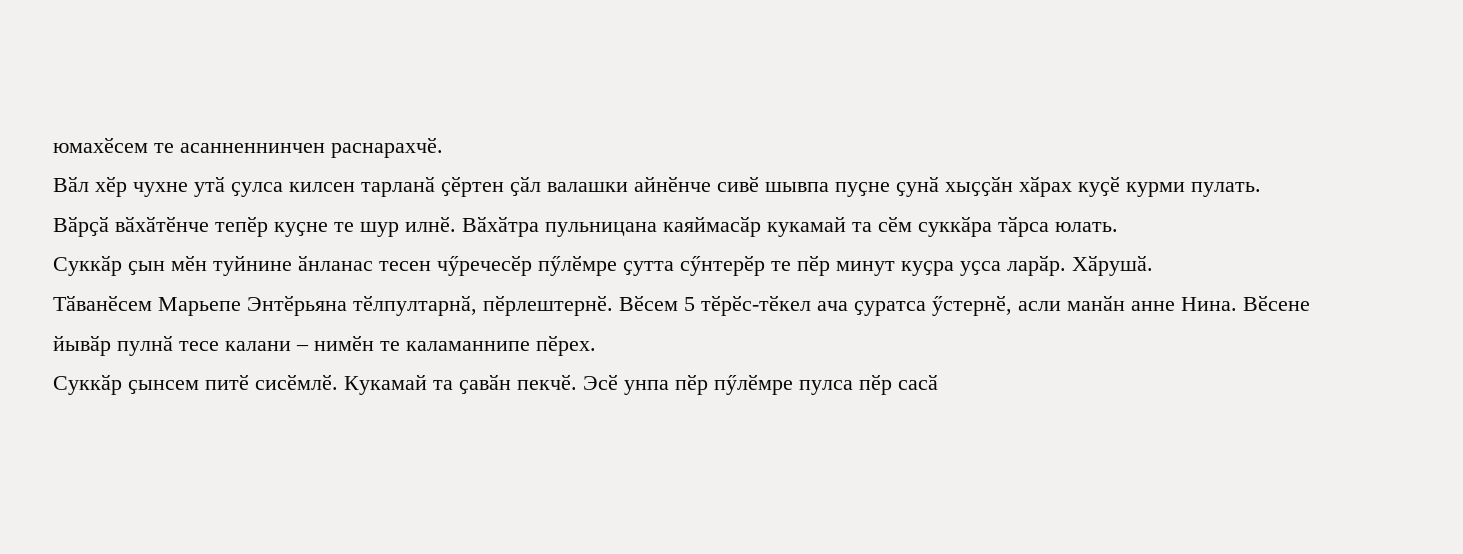юмахӗсем те асанненнинчен раснарахчӗ.
Вӑл хӗр чухне утӑ ҫулса килсен тарланӑ ҫӗртен ҫӑл валашки айнӗнче сивӗ шывпа пуҫне ҫунӑ хыҫҫӑн хӑрах куҫӗ курми пулать. Вӑрҫӑ вӑхӑтӗнче тепӗр куҫне те шур илнӗ. Вӑхӑтра пульницана каяймасӑр кукамай та сӗм суккӑра тӑрса юлать.
Суккӑр ҫын мӗн туйнине ӑнланас тесен чӳречесӗр пӳлӗмре ҫутта сӳнтерӗр те пӗр минут куҫра уҫса ларӑр. Хӑрушӑ.
Тӑванӗсем Марьепе Энтӗрьяна тӗлпултарнӑ, пӗрлештернӗ. Вӗсем 5 тӗрӗс-тӗкел ача ҫуратса ӳстернӗ, асли манӑн анне Нина. Вӗсене йывӑр пулнӑ тесе калани – нимӗн те каламаннипе пӗрех.
Суккӑр ҫынсем питӗ сисӗмлӗ. Кукамай та ҫавӑн пекчӗ. Эсӗ унпа пӗр пӳлӗмре пулса пӗр сасӑ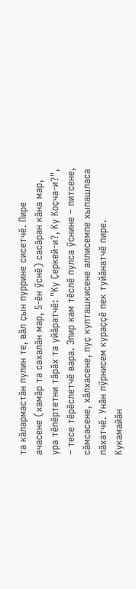та кӑлармастӑн пулин те, вӑл ҫын пуррине сисетчӗ. Пире ачасене (хамӑр та сахалӑн мар, 5-ӗн ӳснӗ) сасӑран кӑна мар, ура тӗпӗртетни тӑрӑх та уйӑратчӗ: "Ку Ҫеркей-и?, Ку Коҫча-и?", – тесе тӗрӗслетчӗ вара. Эпир кам тӗслӗ пулса ӳснине – питсене, сӑмсасене, хӑлхасене, пуҫ купташкисене аллисемпе хыпашласа пӑхатчӗ. Унӑн пӳрнисем кураҫҫӗ пек туйӑнатчӗ пире.
Кукамайӑн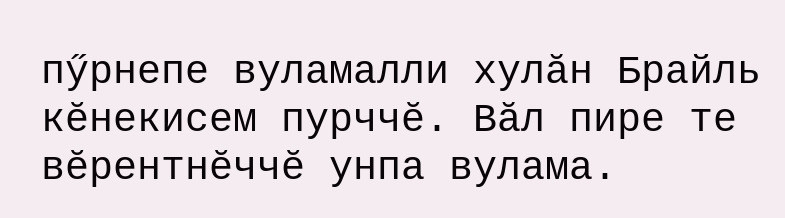пӳрнепе вуламалли хулӑн Брайль кӗнекисем пурччӗ. Вӑл пире те вӗрентнӗччӗ унпа вулама.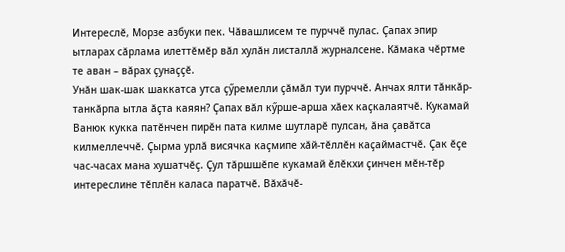Интереслӗ, Морзе азбуки пек. Чӑвашлисем те пурччӗ пулас. Ҫапах эпир ытларах сӑрлама илеттӗмӗр вӑл хулӑн листаллӑ журналсене. Кӑмака чӗртме те аван – вӑрах ҫунаҫҫӗ.
Унӑн шак-шак шаккатса утса ҫӳремелли ҫӑмӑл туи пурччӗ. Анчах ялти тӑнкӑр-танкӑрпа ытла ӑҫта каяян? Ҫапах вӑл кӳрше-арша хӑех каҫкалаятчӗ. Кукамай Ванюк кукка патӗнчен пирӗн пата килме шутларӗ пулсан, ӑна ҫавӑтса килмеллеччӗ. Ҫырма урлӑ висячка каҫмипе хӑй-тӗллӗн каҫаймастчӗ. Ҫак ӗҫе час-часах мана хушатчӗҫ. Ҫул тӑршшӗпе кукамай ӗлӗкхи ҫинчен мӗн-тӗр интереслине тӗплӗн каласа паратчӗ. Вӑхӑчӗ-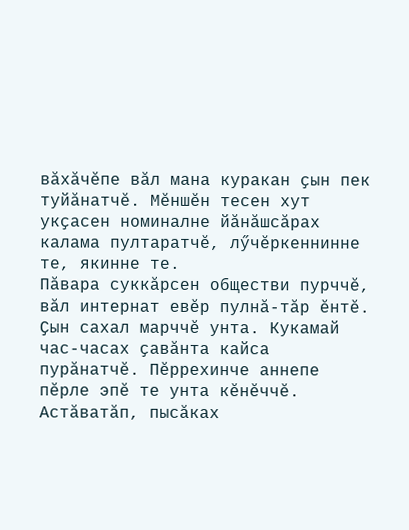вӑхӑчӗпе вӑл мана куракан ҫын пек туйӑнатчӗ. Мӗншӗн тесен хут укҫасен номиналне йӑнӑшсӑрах калама пултаратчӗ, лӳчӗркеннинне те, якинне те.
Пӑвара суккӑрсен обществи пурччӗ, вӑл интернат евӗр пулнӑ-тӑр ӗнтӗ. Ҫын сахал марччӗ унта. Кукамай час-часах ҫавӑнта кайса пурӑнатчӗ. Пӗррехинче аннепе пӗрле эпӗ те унта кӗнӗччӗ. Астӑватӑп, пысӑках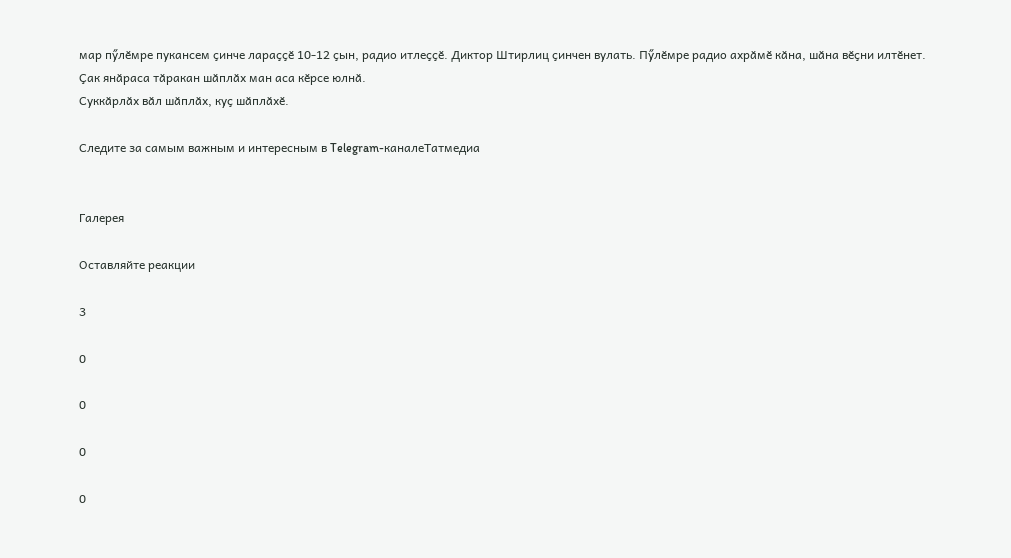мар пӳлӗмре пукансем ҫинче лараҫҫӗ 10-12 ҫын, радио итлеҫҫӗ. Диктор Штирлиц ҫинчен вулать. Пӳлӗмре радио ахрӑмӗ кӑна, шӑна вӗҫни илтӗнет. Ҫак янӑраса тӑракан шӑплӑх ман аса кӗрсе юлнӑ.
Суккӑрлӑх вӑл шӑплӑх, куҫ шӑплӑхӗ.

Следите за самым важным и интересным в Telegram-каналеТатмедиа


Галерея

Оставляйте реакции

3

0

0

0

0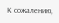К сожалению,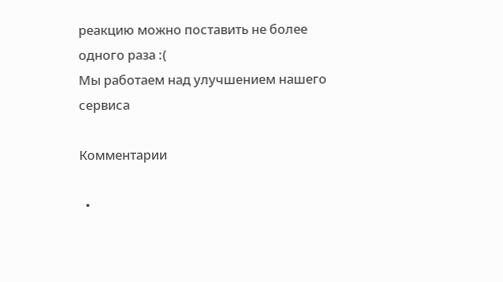реакцию можно поставить не более одного раза :(
Мы работаем над улучшением нашего сервиса

Комментарии

  •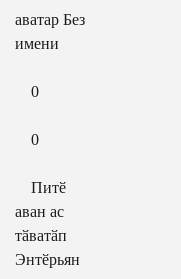аватар Без имени

    0

    0

    Питӗ аван ас тӑватӑп Энтӗрьян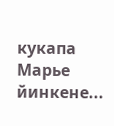кукапа Марье йинкене...